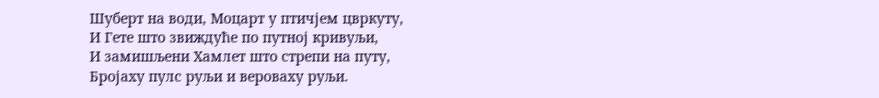Шуберт на води, Моцарт у птичјем цвркуту,
И Гете што звиждуће по путној кривуљи,
И замишљени Хамлет што стрепи на путу,
Бројаху пулс руљи и вероваху руљи.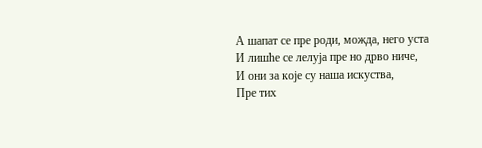А шапат се пре роди, можда, него уста
И лишће се лелуја пре но дрво ниче,
И они за које су наша искуства,
Пре тих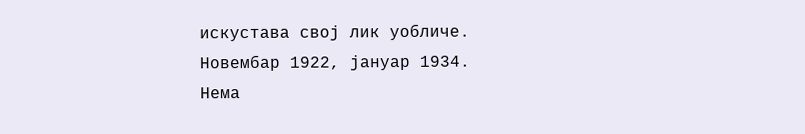искустава свој лик уобличе.
Новембар 1922, јануар 1934.
Нема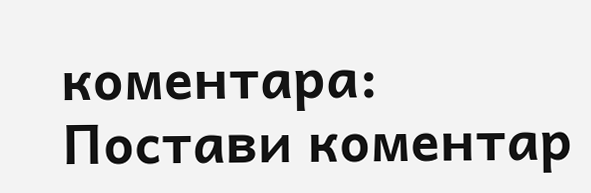коментара:
Постави коментар